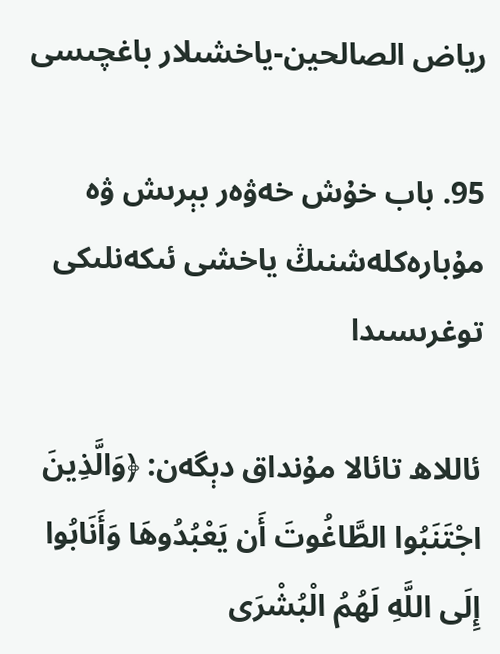رياض الصالحين-ياخشىلار باغچىسى

95. باب خۇش خەۋەر بېرىش ۋە مۇبارەكلەشنىڭ ياخشى ئىكەنلىكى توغرىسىدا

ئاللاھ تائالا مۇنداق دېگەن: ﴿وَالَّذِينَ اجْتَنَبُوا الطَّاغُوتَ أَن يَعْبُدُوهَا وَأَنَابُوا إِلَى اللَّهِ لَهُمُ الْبُشْرَى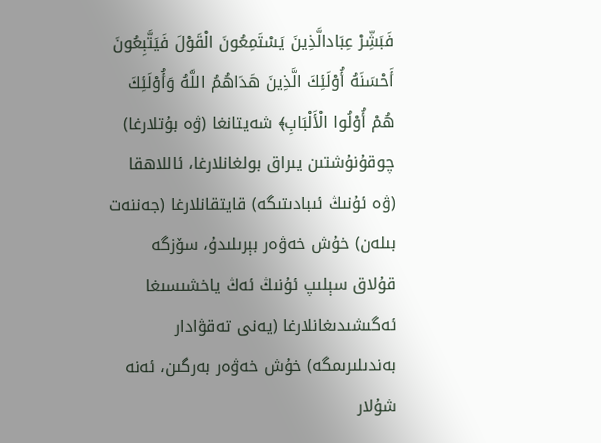فَبَشِّرْ عِبَادالَّذِينَ يَسْتَمِعُونَ الْقَوْلَ فَيَتَّبِعُونَ أَحْسَنَهُ أُوْلَئِكَ الَّذِينَ هَدَاهُمُ اللَّهُ وَأُوْلَئِكَ هُمْ أُوْلُوا الْأَلْبَابِ﴾ شەيتانغا (ۋە بۇتلارغا) چوقۇنۇشتىن يىراق بولغانلارغا، ئاللاھقا (ۋە ئۇنىڭ ئىبادىتىگە) قايتقانلارغا (جەننەت بىلەن) خۇش خەۋەر بېرىلىدۇ، سۆزگە قۇلاق سېلىپ ئۇنىڭ ئەڭ ياخشىسىغا ئەگىشىدىغانلارغا (يەنى تەقۋادار بەندىلىرىمگە) خۇش خەۋەر بەرگىن، ئەنە شۇلار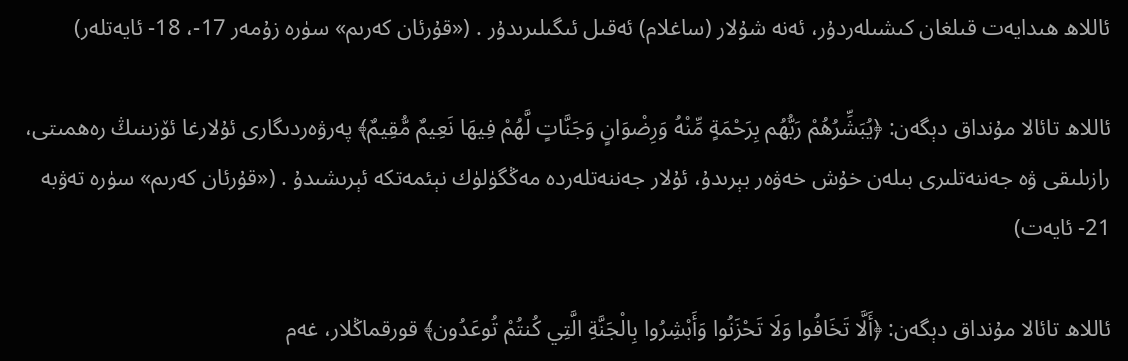ئاللاھ ھىدايەت قىلغان كىشىلەردۇر، ئەنە شۇلار (ساغلام) ئەقىل ئىگىلىرىدۇر . («قۇرئان كەرىم» سۈرە زۇمەر 17-، 18- ئايەتلەر)

ئاللاھ تائالا مۇنداق دېگەن: ﴿يُبَشِّرُهُمْ رَبُّهُم بِرَحْمَةٍ مِّنْهُ وَرِضْوَانٍ وَجَنَّاتٍ لَّهُمْ فِيهَا نَعِيمٌ مُّقِيمٌ﴾ پەرۋەردىگارى ئۇلارغا ئۆزىنىڭ رەھمىتى، رازىلىقى ۋە جەننەتلىرى بىلەن خۇش خەۋەر بېرىدۇ، ئۇلار جەننەتلەردە مەڭگۈلۈك نېئمەتكە ئېرىشىدۇ . («قۇرئان كەرىم» سۈرە تەۋبە 21- ئايەت)

ئاللاھ تائالا مۇنداق دېگەن: ﴿أَلَّا تَخَافُوا وَلَا تَحْزَنُوا وَأَبْشِرُوا بِالْجَنَّةِ الَّتِي كُنتُمْ تُوعَدُون﴾ قورقماڭلار، غەم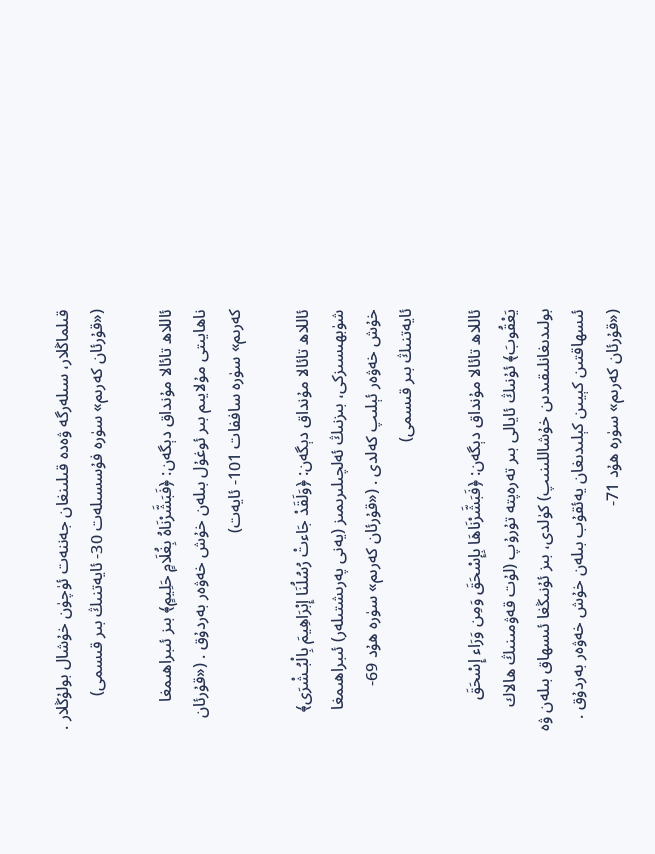قىلماڭلار، سىلەرگە ۋەدە قىلىنغان جەننەت ئۈچۈن خۇشال بولۇڭلار . («قۇرئان كەرىم» سۈرە فۇسسىلەت 30- ئايەتنىڭ بىر قىسمى)

ئاللاھ تائالا مۇنداق دېگەن: ﴿فَبَشَّرْنَاهُ بِغُلَامٍ حَلِيمٍ﴾ بىز ئىبراھىمغا ناھايىتى مۇلايىم بىر ئوغۇل بىلەن خۇش خەۋەر بەردۇق . («قۇرئان كەرىم» سۈرە ساففات 101- ئايەت)

ئاللاھ تائالا مۇنداق دېگەن: ﴿وَلَقَدْ جَاءتْ رُسُلُنَا إِبْرَاهِيمَ بِالْبُـشْرَى﴾ شۈبھىسىزكى، بىزنىڭ ئەلچىلىرىمىز (يەنى پەرىشتىلەر) ئىبراھىمغا خۇش خەۋەر ئېلىپ كەلدى . («قۇرئان كەرىم» سۈرە ھۇد 69- ئايەتنىڭ بىر قىسمى)

ئاللاھ تائالا مۇنداق دېگەن: ﴿فَبَشَّرْنَاهَا بِإِسْحَقَ وَمِن وَرَاء إِسْحَقَ يَعْقُوبَ﴾ ئۇنىڭ ئايالى بىر تەرەپتە تۇرۇپ (لۇت قەۋمىنىڭ ھالاك بولىدىغانلىقىدىن خۇشاللىنىپ) كۈلدى، بىز ئۇنىڭغا ئىسھاق بىلەن ۋە ئىسھاقتىن كېيىن كېلىدىغان يەئقۇب بىلەن خۇش خەۋەر بەردۇق . («قۇرئان كەرىم» سۈرە ھۇد 71-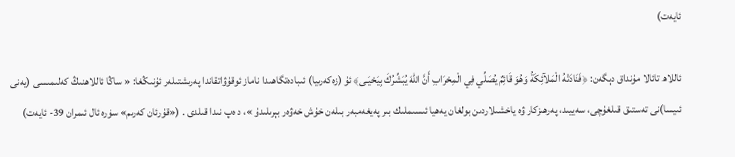ئايەت)

ئاللاھ تائالا مۇنداق دېگەن: ﴿فَنَادَتْهُ الْمَلآئِكَةُ وَهُوَ قَائِمٌ يُصَلِّي فِي الْمِحْرَابِ أَنَّ اللّهَ يُبَشِّرُكَ بِيَحْيَـى﴾ ئۇ (زەكەرىيا) ئىبادەتگاھىدا ناماز ئوقۇۋاتقاندا پەرىشتىلەر ئۇنىڭغا: « ساڭا ئاللاھنىڭ كەلىمىسى (يەنى ئىيسا)نى تەستىق قىلغۇچى، سەييىد، پەرھىزكار ۋە ياخشىلاردىن بولغان يەھيا ئىسىملىك بىر پەيغەمبەر بىلەن خۇش خەۋەر بېرىلىدۇ »، د ەپ نىدا قىلدى . («قۇرئان كەرىم» سۈرە ئال ئىمران 39- ئايەت)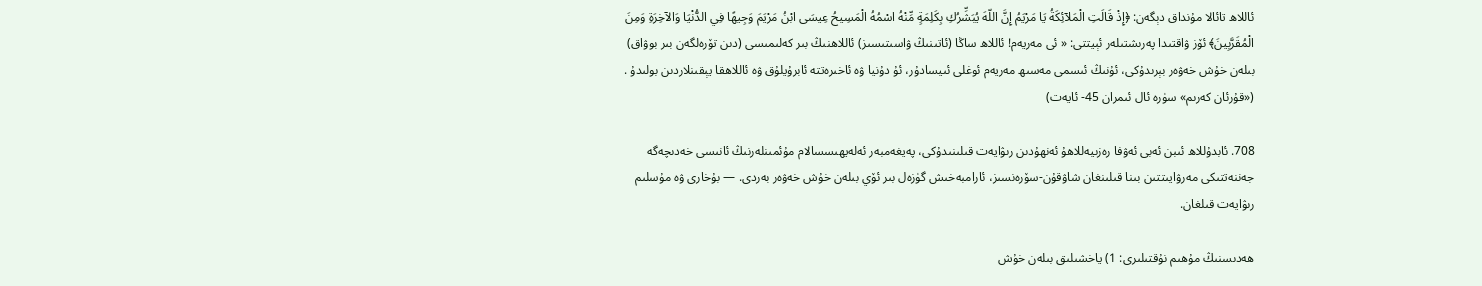ئاللاھ تائالا مۇنداق دېگەن: ﴿إِذْ قَالَتِ الْمَلآئِكَةُ يَا مَرْيَمُ إِنَّ اللّهَ يُبَشِّرُكِ بِكَلِمَةٍ مِّنْهُ اسْمُهُ الْمَسِيحُ عِيسَى ابْنُ مَرْيَمَ وَجِيهًا فِي الدُّنْيَا وَالآخِرَةِ وَمِنَ الْمُقَرَّبِينَ﴾ ئۆز ۋاقتىدا پەرىشتىلەر ئېيتتى: « ئى مەريەم! ئاللاھ ساڭا (ئاتىنىڭ ۋاسىتىسىز) ئاللاھنىڭ بىر كەلىمىسى (دىن تۆرەلگەن بىر بوۋاق) بىلەن خۇش خەۋەر بېرىدۇكى، ئۇنىڭ ئىسمى مەسىھ مەريەم ئوغلى ئىيسادۇر، ئۇ دۇنيا ۋە ئاخىرەتتە ئابرۇيلۇق ۋە ئاللاھقا يېقىنلاردىن بولىدۇ . («قۇرئان كەرىم» سۈرە ئال ئىمران 45- ئايەت)

708. ئابدۇللاھ ئىبن ئەبى ئەۋفا رەزىيەللاھۇ ئەنھۇدىن رىۋايەت قىلىنىدۇكى، پەيغەمبەر ئەلەيھىسسالام مۇئمىنلەرنىڭ ئانىسى خەدىچەگە جەننەتتىكى مەرۋايىتتىن بىنا قىلىنغان شاۋقۇن-سۆرەنسىز، ئارامبەخىش گۈزەل بىر ئۆي بىلەن خۇش خەۋەر بەردى. ― بۇخارى ۋە مۇسلىم رىۋايەت قىلغان.

ھەدىسنىڭ مۇھىم نۇقتىلىرى: 1) ياخشىلىق بىلەن خۇش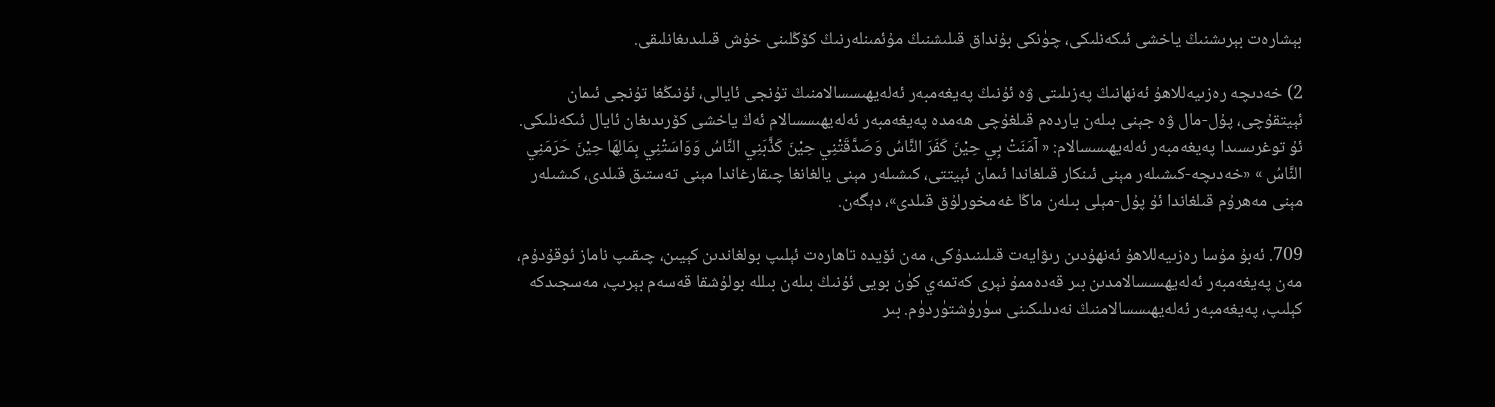بېشارەت بېرىشنىڭ ياخشى ئىكەنلىكى، چۈنكى بۇنداق قىلىشنىڭ مۇئمىنلەرنىڭ كۆڭلىنى خۇش قىلىدىغانلىقى.

2) خەدىچە رەزىيەللاھۇ ئەنھانىڭ پەزىلىتى ۋە ئۇنىڭ پەيغەمبەر ئەلەيھىسسالامنىڭ تۇنجى ئايالى، ئۇنىڭغا تۇنجى ئىمان ئېيتقۇچى، پۇل-مال ۋە جېنى بىلەن ياردەم قىلغۇچى ھەمدە پەيغەمبەر ئەلەيھىسسالام ئەڭ ياخشى كۆرىدىغان ئايال ئىكەنلىكى. ئۇ توغرىسىدا پەيغەمبەر ئەلەيھىسسالام: « آمَنَتْ بِي حِيْنَ كَفَرَ النَّاسُ وَصَدَّقَتْنِي حِيْنَ كَذَّبَنِي النَّاسُ وَوَاسَتْنِي بِمَالِهَا حِيْنَ حَرَمَنِي النَّاسُ » «خەدىچە-كىشىلەر مېنى ئىنكار قىلغاندا ئىمان ئېيتتى، كىشىلەر مېنى يالغانغا چىقارغاندا مېنى تەستىق قىلدى، كىشىلەر مېنى مەھرۇم قىلغاندا ئۇ پۇل-مېلى بىلەن ماڭا غەمخورلۇق قىلدى»، دېگەن.

709. ئەبۇ مۇسا رەزىيەللاھۇ ئەنھۇدىن رىۋايەت قىلىنىدۇكى، مەن ئۆيدە تاھارەت ئېلىپ بولغاندىن كېيىن، چىقىپ ناماز ئوقۇدۇم، مەن پەيغەمبەر ئەلەيھىسسالامدىن بىر قەدەممۇ نېرى كەتمەي كۈن بويى ئۇنىڭ بىلەن بىللە بولۇشقا قەسەم بېرىپ، مەسجىدكە كېلىپ، پەيغەمبەر ئەلەيھىسسالامنىڭ نەدىلىكىنى سۈرۈشتۈردۈم. بىر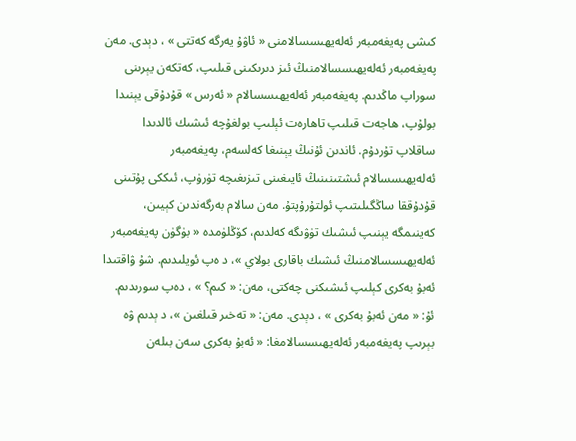كىشى پەيغەمبەر ئەلەيھىسسالامنى « ئاۋۇ يەرگە كەتتى » ، دېدى. مەن پەيغەمبەر ئەلەيھىسسالامنىڭ ئىز دىرىكىنى قىلىپ، كەتكەن يېرىنى سوراپ ماڭدىم. پەيغەمبەر ئەلەيھىسسالام « ئەرس » قۇدۇقى يېنىدا بولۇپ، ھاجەت قىلىپ تاھارەت ئېلىپ بولغۇچە ئىشىك ئالدىدا ساقلاپ تۇردۇم. ئاندىن ئۇنىڭ يېنىغا كەلسەم، پەيغەمبەر ئەلەيھىسسالام ئىشتىنىنىڭ ئايىغىنى تىزىغىچە تۈرۈپ، ئىككى پۇتىنى قۇدۇققا ساڭگىلىتىپ ئولتۇرۇپتۇ. مەن سالام بەرگەندىن كېيىن، كەينىمگە يېنىپ ئىشىك تۈۋىگە كەلدىم، كۆڭلۈمدە « بۈگۈن پەيغەمبەر ئەلەيھىسسالامنىڭ ئىشىك باقارى بولاي »، د ەپ ئويلىدىم. شۇ ۋاقتىدا ئەبۇ بەكرى كېلىپ ئىشىكنى چەكتى، مەن: « كىم؟ » ، دەپ سورىدىم. ئۇ: « مەن ئەبۇ بەكرى » ، دېدى. مەن: « تەخىر قىلغىن »، د ېدىم ۋە بېرىپ پەيغەمبەر ئەلەيھىسسالامغا: « ئەبۇ بەكرى سەن بىلەن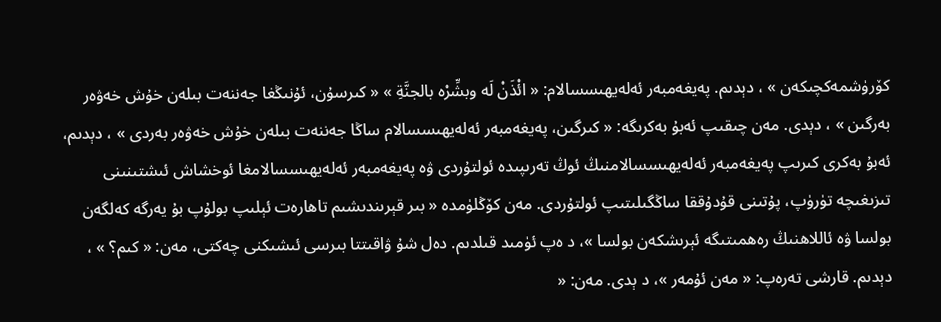كۆرۈشمەكچىكەن » ، دېدىم. پەيغەمبەر ئەلەيھىسسالام: « ائْذَنْ لَه وبشِّرْه بالجنَّةِ » « كىرسۇن، ئۇنىڭغا جەننەت بىلەن خۇش خەۋەر بەرگىن » ، دېدى. مەن چىقىپ ئەبۇ بەكرىگە: « كىرگىن، پەيغەمبەر ئەلەيھىسسالام ساڭا جەننەت بىلەن خۇش خەۋەر بەردى » ، دېدىم، ئەبۇ بەكرى كىرىپ پەيغەمبەر ئەلەيھىسسالامنىڭ ئوڭ تەرىپىدە ئولتۇردى ۋە پەيغەمبەر ئەلەيھىسسالامغا ئوخشاش ئىشتىنىنى تىزىغىچە تۈرۈپ، پۇتىنى قۇدۇققا ساڭگىلىتىپ ئولتۇردى. مەن كۆڭلۈمدە « بىر قېرىندىشىم تاھارەت ئېلىپ بولۇپ بۇ يەرگە كەلگەن بولسا ۋە ئاللاھنىڭ رەھمىتىگە ئېرىشكەن بولسا »، د ەپ ئۈمىد قىلدىم. دەل شۇ ۋاقىتتا بىرسى ئىشىكنى چەكتى، مەن: « كىم؟ » ، دېدىم. قارشى تەرەپ: « مەن ئۇمەر »، د ېدى. مەن: «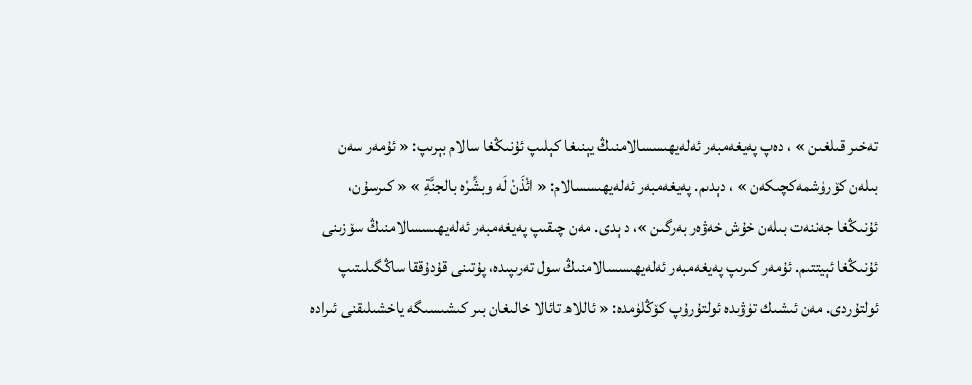تەخىر قىلغىن » ، دەپ پەيغەمبەر ئەلەيھىسسالامنىڭ يېنىغا كېلىپ ئۇنىڭغا سالام بېرىپ: « ئۇمەر سەن بىلەن كۆرۈشمەكچىكەن » ، دېدىم. پەيغەمبەر ئەلەيھىسسالام: « ائْذَنْ لَه وبشِّرْه بالجنَّةِ » « كىرسۇن، ئۇنىڭغا جەننەت بىلەن خۇش خەۋەر بەرگىن »، د ېدى. مەن چىقىپ پەيغەمبەر ئەلەيھىسسالامنىڭ سۆزىنى ئۇنىڭغا ئېيتتىم. ئۇمەر كىرىپ پەيغەمبەر ئەلەيھىسسالامنىڭ سول تەرىپىدە، پۇتىنى قۇدۇققا ساڭگىلىتىپ ئولتۇردى. مەن ئىشىك تۈۋىدە ئولتۇرۇپ كۆڭلۈمدە: « ئاللاھ تائالا خالىغان بىر كىشىسىگە ياخشىلىقنى ئىرادە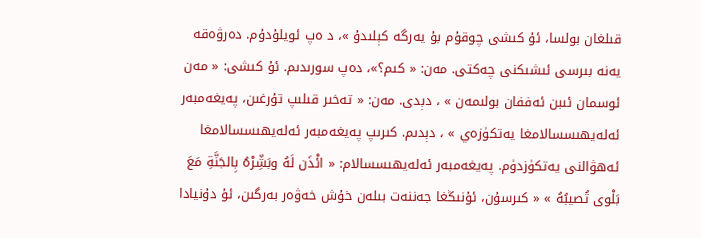قىلغان بولسا، ئۇ كىشى چوقۇم بۇ يەرگە كېلىدۇ »، د ەپ ئويلۇدۇم. دەرۋەقە يەنە بىرسى ئىشىكنى چەكتى. مەن: « كىم؟»، دەپ سورىدىم. ئۇ كىشى: « مەن ئوسمان ئىبن ئەففان بولىمەن » ، دېدى. مەن: « تەخىر قىلىپ تۇرغىن، پەيغەمبەر ئەلەيھىسسالامغا يەتكۈزەي » ، دېدىم. كىرىپ پەيغەمبەر ئەلەيھىسسالامغا ئەھۋالنى يەتكۈزدۈم. پەيغەمبەر ئەلەيھىسسالام: « ائْذَن لَهُ وبَشِّرْهُ بِالجَنَّةِ مَعَ بَلْوى تُصيبُهُ » « كىرسۇن، ئۇنىڭغا جەننەت بىلەن خۇش خەۋەر بەرگىن، ئۇ دۇنيادا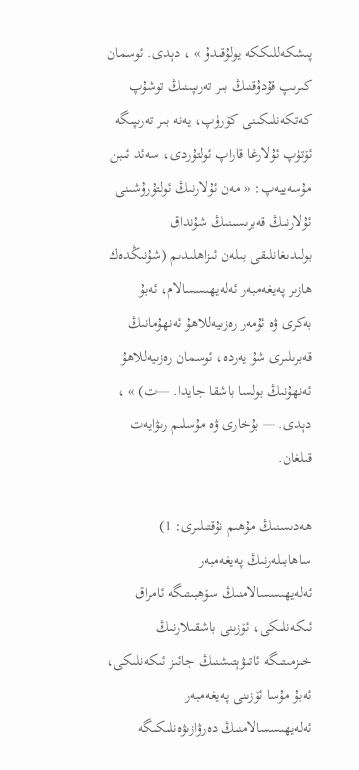پىشكەللىككە يولۇقىدۇ » ، دېدى. ئوسمان كىرىپ قۇدۇقنىڭ بىر تەرىپىنىڭ توشۇپ كەتكەنلىكىنى كۆرۈپ، يەنە بىر تەرىپىگە ئۆتۈپ ئۇلارغا قاراپ ئولتۇردى، سەئد ئىبن مۇسەييەپ: « مەن ئۇلارنىڭ ئولتۇرۇشىنى ئۇلارنىڭ قەبرىسىنىڭ شۇنداق بولىدىغانلىقى بىلەن ئىزاھلىدىم (شۇنىڭدەك ھازىر پەيغەمبەر ئەلەيھىسسالام، ئەبۇ بەكرى ۋە ئۇمەر رەزىيەللاھۇ ئەنھۇمانىڭ قەبرىلىرى شۇ يەردە، ئوسمان رەزىيەللاھۇ ئەنھۇنىڭ بولسا باشقا جايدا. ―ت) » ، دېدى. ― بۇخارى ۋە مۇسلىم رىۋايەت قىلغان.

ھەدىسنىڭ مۇھىم نۇقتىلىرى: 1) ساھابىلەرنىڭ پەيغەمبەر ئەلەيھىسسالامنىڭ سۆھبىتىگە ئامراق ئىكەنلىكى، ئۆزىنى باشقىلارنىڭ خىزمىتىگە ئاتىۋېتىشنىڭ جائىز ئىكەنلىكى، ئەبۇ مۇسا ئۆزىنى پەيغەمبەر ئەلەيھىسسالامنىڭ دەرۋازىۋەنلىكىگە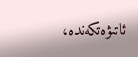ئاتىۋەتكەندە،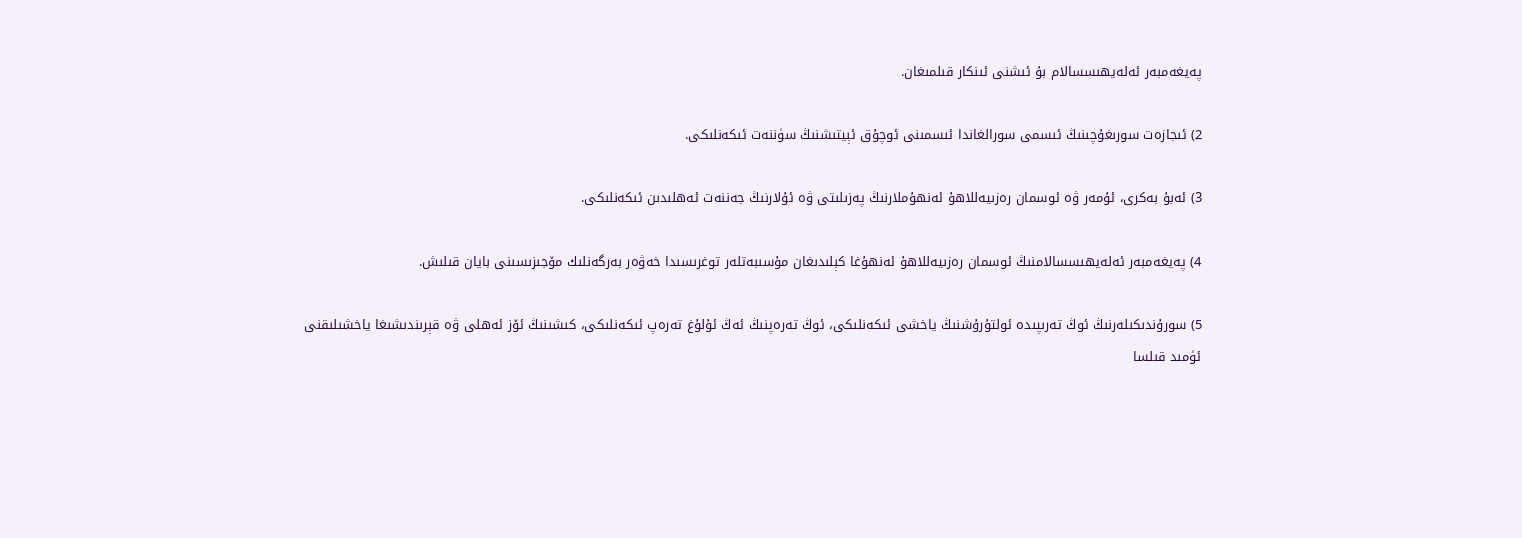پەيغەمبەر ئەلەيھىسسالام بۇ ئىشنى ئىنكار قىلمىغان.

2) ئىجازەت سورىغۇچىنىڭ ئىسمى سورالغاندا ئىسمىنى ئوچۇق ئېيتىشنىڭ سۈننەت ئىكەنلىكى.

3) ئەبۇ بەكرى، ئۇمەر ۋە ئوسمان رەزىيەللاھۇ ئەنھۇملارنىڭ پەزىلىتى ۋە ئۇلارنىڭ جەننەت ئەھلىدىن ئىكەنلىكى.

4) پەيغەمبەر ئەلەيھىسسالامنىڭ ئوسمان رەزىيەللاھۇ ئەنھۇغا كېلىدىغان مۇسىبەتلەر توغرىسىدا خەۋەر بەرگەنلىك مۆجىزىسىنى بايان قىلىش.

5) سورۇندىكىلەرنىڭ ئوڭ تەرىپىدە ئولتۇرۇشنىڭ ياخشى ئىكەنلىكى، ئوڭ تەرەپنىڭ ئەڭ ئۇلۇغ تەرەپ ئىكەنلىكى، كىشىنىڭ ئۆز ئەھلى ۋە قېرىندىشىغا ياخشىلىقنى ئۈمىد قىلسا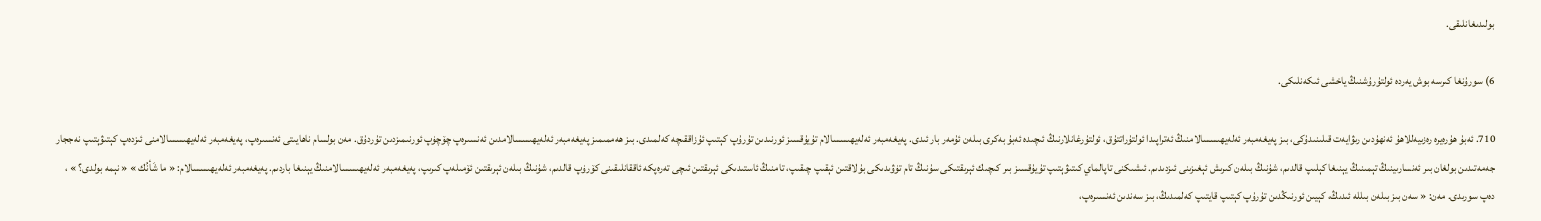بولىدىغانلىقى.

6) سورۇنغا كىرسە بوش يەردە ئولتۇرۇشنىڭ ياخشى ئىكەنلىكى.

710. ئەبۇ ھۇرەيرە رەزىيەللاھۇ ئەنھۇدىن رىۋايەت قىلىنىدۇكى، بىز پەيغەمبەر ئەلەيھىسسالامنىڭ ئەتراپىدا ئولتۇراتتۇق، ئولتۇرغانلارنىڭ ئىچىدە ئەبۇ بەكرى بىلەن ئۇمەر بار ئىدى. پەيغەمبەر ئەلەيھىسسالام تۇيۇقسىز ئورنىدىن تۇرۇپ كېتىپ ئۇزاققىچە كەلمىدى. بىز ھەممىمىز پەيغەمبەر ئەلەيھىسسالامدىن ئەنسىرەپ چۆچۈپ ئورنىمىزدىن تۇردۇق. مەن بولسام ناھايىتى ئەنسىرەپ، پەيغەمبەر ئەلەيھىسسالامنى ئىزدەپ كېتىۋېتىپ نەججار جەمەتىدىن بولغان بىر ئەنسارىينىڭ تېمىنىڭ يېنىغا كېلىپ قالدىم، شۇنىڭ بىلەن كىرىش ئېغىزىنى ئىزدىدىم. ئىشىكنى تاپالماي كىتىۋېتىپ تۇيۇقسىز بىر كىچىك ئېرىقتىكى سۇنىڭ تام تۈۋىدىكى بۇلاقتىن ئېقىپ چىقىپ، تامنىڭ ئاستىدىكى ئېرىقتىن ئىچى تەرەپكە ئاققانلىقىنى كۆرۈپ قالدىم، شۇنىڭ بىلەن ئېرىقتىن ئۆمىلەپ كىرىپ، پەيغەمبەر ئەلەيھىسسالامنىڭ يېنىغا باردىم. پەيغەمبەر ئەلەيھىسسالام: « ما شَأنُك » « نېمە بولدى؟ » ، دەپ سورىدى. مەن: « سەن بىز بىلەن بىللە ئىدىڭ، كېيىن ئورنىڭدىن تۇرۇپ كېتىپ قايتىپ كەلمىدىڭ، بىز سەندىن ئەنسىرەپ،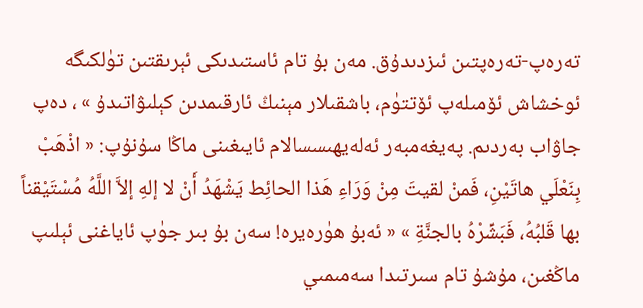تەرەپ-تەرەپتىن ئىزدىدۇق. مەن بۇ تام ئاستىدىكى ئېرىقتىن تۈلكىگە ئوخشاش ئۆمىلەپ ئۆتتۈم، باشقىلار مېنىڭ ئارقىمدىن كېلىۋاتىدۇ » ، دەپ جاۋاب بەردىم. پەيغەمبەر ئەلەيھىسسالام ئايىغىنى ماڭا سۇنۇپ: « اذْهَبْ بِنَعْلَي هاتَيْنِ، فَمنْ لقيتَ مِنْ وَرَاءِ هَذا الحائِط يَشْهَدُ أَنْ لا إلهِ إلاَّ اللَّهُ مُسْتَيْقناً بها قَلبُهُ، فَبَشِّرْهُ بالجنَّةِ » « ئەبۇ ھۈرەيرە! سەن بۇ بىر جۈپ ئاياغنى ئېلىپ ماڭغىن، مۇشۇ تام سىرتىدا سەمىمىي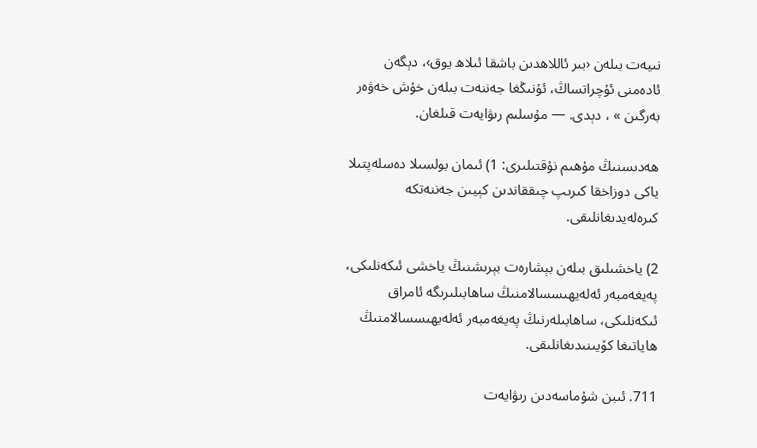نىيەت بىلەن ‹بىر ئاللاھدىن باشقا ئىلاھ يوق›، دېگەن ئادەمنى ئۇچراتساڭ، ئۇنىڭغا جەننەت بىلەن خۇش خەۋەر بەرگىن » ، دېدى. ― مۇسلىم رىۋايەت قىلغان.

ھەدىسنىڭ مۇھىم نۇقتىلىرى: 1) ئىمان بولسىلا دەسلەپتىلا ياكى دوزاخقا كىرىپ چىققاندىن كېيىن جەننەتكە كىرەلەيدىغانلىقى.

2) ياخشىلىق بىلەن بېشارەت بېرىشنىڭ ياخشى ئىكەنلىكى، پەيغەمبەر ئەلەيھىسسالامنىڭ ساھابىلىرىگە ئامراق ئىكەنلىكى، ساھابىلەرنىڭ پەيغەمبەر ئەلەيھىسسالامنىڭ ھاياتىغا كۆيىنىدىغانلىقى.

711. ئىبن شۇماسەدىن رىۋايەت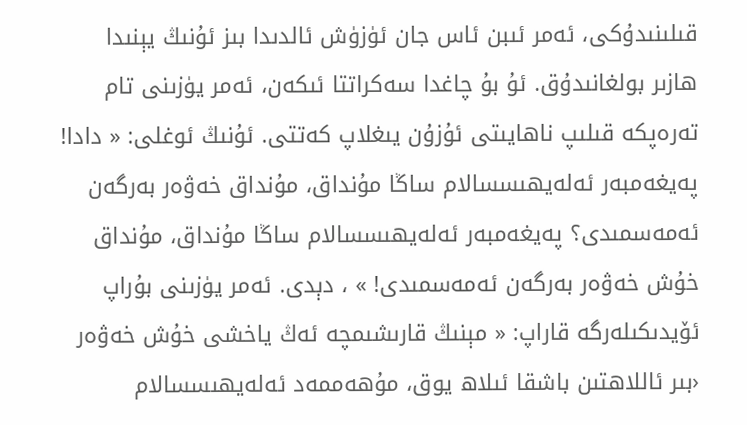قىلىنىدۇكى، ئەمر ئىبن ئاس جان ئۈزۈش ئالدىدا بىز ئۇنىڭ يېنىدا ھازىر بولغانىدۇق. ئۇ بۇ چاغدا سەكراتتا ئىكەن، ئەمر يۈزىنى تام تەرەپكە قىلىپ ناھايىتى ئۇزۇن يىغلاپ كەتتى. ئۇنىڭ ئوغلى: « دادا! پەيغەمبەر ئەلەيھىسسالام ساڭا مۇنداق، مۇنداق خەۋەر بەرگەن ئەمەسمىدى؟ پەيغەمبەر ئەلەيھىسسالام ساڭا مۇنداق، مۇنداق خۇش خەۋەر بەرگەن ئەمەسمىدى! » ، دېدى. ئەمر يۈزىنى بۇراپ ئۆيدىكىلەرگە قاراپ: « مېنىڭ قارىشىمچە ئەڭ ياخشى خۇش خەۋەر ‹بىر ئاللاھتىن باشقا ئىلاھ يوق، مۇھەممەد ئەلەيھىسسالام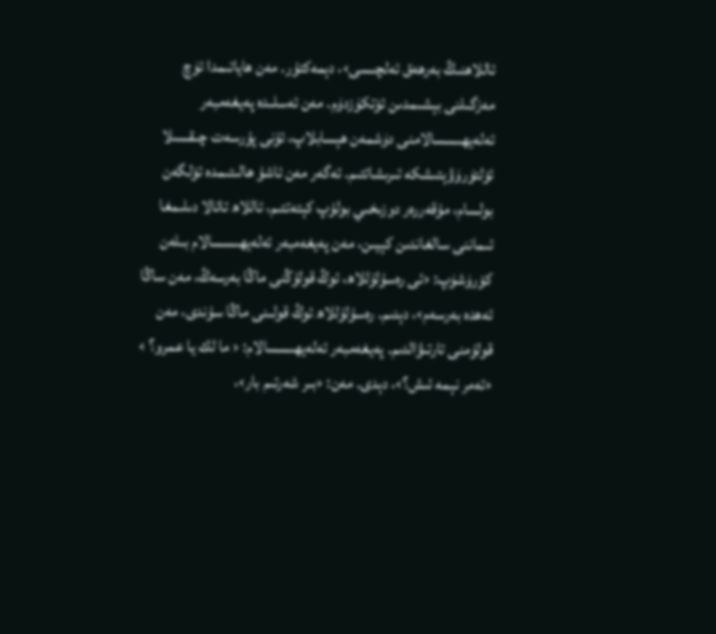ئاللاھنىڭ بەرھەق ئەلچىسى›، دېمەكتۇر. مەن ھاياتىمدا ئۈچ مەزگىلنى بېشىمدىن ئۆتكۈزدۈم. مەن ئەسلىدە پەيغەمبەر ئەلەيھىسسالامنى دۈشمەن ھېسابلاپ، ئۇنى پۇرسەت چىقسىلا ئۆلتۈرۈۋېتىشكە تىرىشاتتىم. ئەگەر مەن ئاشۇ ھالىتىمدە ئۆلگەن بولسام، مۇقەررەر دوزىخىي بولۇپ كېتەتتىم، ئاللاھ تائالا دىلىمغا ئىماننى سالغاندىن كېيىن، مەن پەيغەمبەر ئەلەيھىسسالام بىلەن كۆرۈشۈپ: ‹ئى رەسۇلۇللاھ، ئوڭ قولۇڭنى ماڭا بەرسەڭ، مەن ساڭا ئەھدە بەرسەم›، دېدىم. رەسۇلۇللاھ ئوڭ قولىنى ماڭا سۇندى، مەن قولۇمنى تارتىۋالدىم. پەيغەمبەر ئەلەيھىسسالام: ‹ ما لك يا عمرو؟ › ‹ئەمر نېمە ئىش؟›، دېدى. مەن: ‹بىر شەرتىم بار›،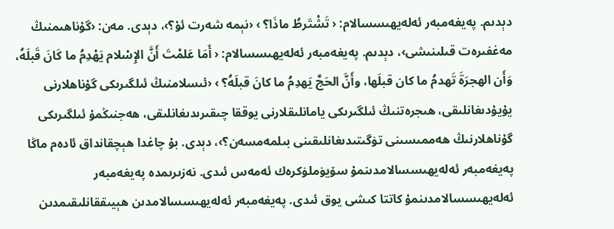دېدىم. پەيغەمبەر ئەلەيھىسسالام: ‹ تَشْتَرطُ ماذَا؟ › ‹نېمە شەرت ئۇ؟›، دېدى. مەن: ‹گۇناھىمنىڭ مەغفىرەت قىلىنىشى›، دېدىم. پەيغەمبەر ئەلەيھىسسالام: ‹ أَمَا عَلمْتَ أَنَّ الإِسْلام يَهْدِمُ ما كَانَ قَبلَهُ، وَأَن الهجرَةَ تَهدمُ ما كان قبلَها، وأَنَّ الحَجَّ يَهدِمُ ما كانَ قبلَهُ؟ › ‹ئىسلامنىڭ ئىلگىرىكى گۇناھلارنى يۇيۇدىغانلىقى، ھىجرەتنىڭ ئىلگىرىكى يامانلىقلارنى يوققا چىقىرىدىغانلىقى، ھەجنىڭمۇ ئىلگىرىكى گۇناھلارنىڭ ھەممىسىنى تۈگىتىدىغانلىقىنى بىلمەمسەن؟›، دېدى. بۇ چاغدا ھېچقانداق ئادەم ماڭا پەيغەمبەر ئەلەيھىسسالامدىنمۇ سۆيۈملۈكرەك ئەمەس ئىدى. نەزىرىمدە پەيغەمبەر ئەلەيھىسسالامدىنمۇ كاتتا كىشى يوق ئىدى. پەيغەمبەر ئەلەيھىسسالامدىن ھېيىققانلىقىمدىن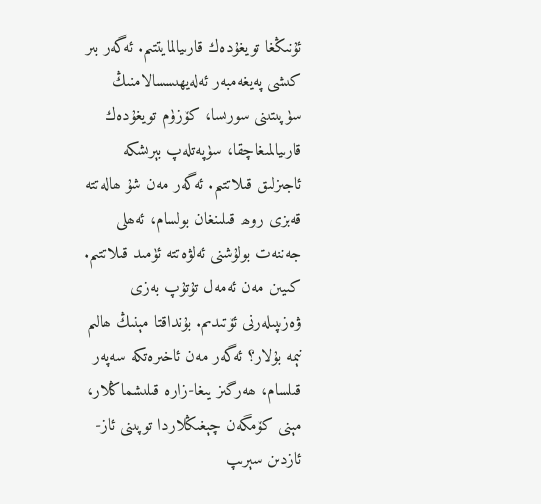ئۇنىڭغا تويغۇدەك قارىيالمايتتىم. ئەگەر بىر كىشى پەيغەمبەر ئەلەيھىسسالامنىڭ سۈپىتىنى سورىسا، كۆزۈم تويغۇدەك قارىيالمىغاچقا، سۈپەتلەپ بېرىشكە ئاجىزلىق قىلاتتىم. ئەگەر مەن شۇ ھالەتتە قەبزى روھ قىلىنغان بولسام، ئەھلى جەننەت بولۇشنى ئەلۋەتتە ئۈمىد قىلاتتىم. كىيىن مەن ئەمەل تۇتۇپ بەزى ۋەزىپىلەرنى ئۆتىدىم. بۇنداقتا مېنىڭ ھالىم نېمە بۇلار؟ ئەگەر مەن ئاخىرەتكە سەپەر قىلسام، ھەرگىز يىغا-زارە قىلىشماڭلار، مېنى كۆمگەن چېغىڭلاردا توپىنى ئاز-ئازدىن سېرىپ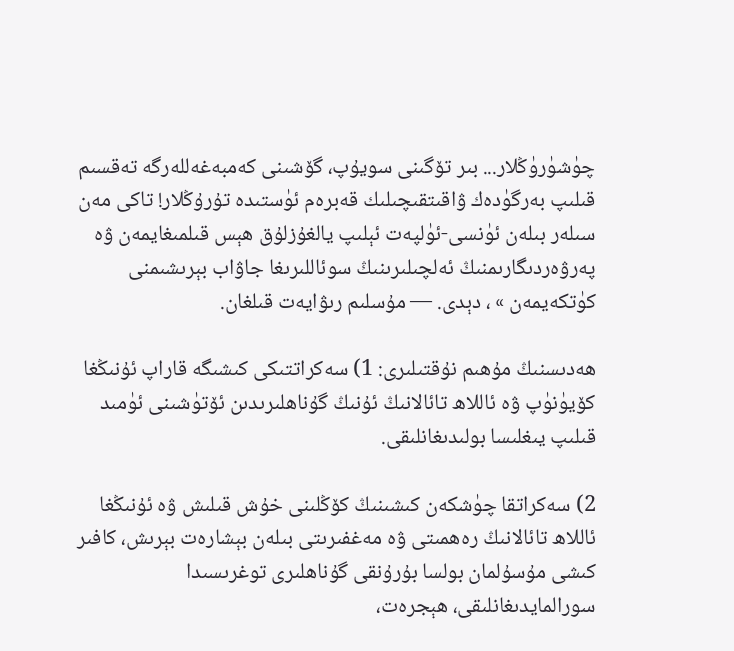چۈشۈرۈڭلار... بىر تۆگىنى سويۇپ، گۆشىنى كەمبەغەللەرگە تەقسىم قىلىپ بەرگۈدەك ۋاقىتقىچىلىك قەبرەم ئۈستىدە تۇرۇڭلار! تاكى مەن سىلەر بىلەن ئۈنسى-ئۈلپەت ئېلىپ يالغۇزلۇق ھېس قىلمىغايمەن ۋە پەرۋەردىگارىمنىڭ ئەلچىلىرىنىڭ سوئاللىرىغا جاۋاب بېرىشىمنى كۈتكەيمەن » ، دېدى. ― مۇسلىم رىۋايەت قىلغان.

ھەدىسنىڭ مۇھىم نۇقتىلىرى: 1) سەكراتتىكى كىشىگە قاراپ ئۇنىڭغا كۆيۈنۈپ ۋە ئاللاھ تائالانىڭ ئۇنىڭ گۇناھلىرىدىن ئۆتۈشىنى ئۈمىد قىلىپ يىغلىسا بولىدىغانلىقى.

2) سەكراتقا چۈشكەن كىشىنىڭ كۆڭلىنى خۇش قىلىش ۋە ئۇنىڭغا ئاللاھ تائالانىڭ رەھمىتى ۋە مەغفىرىتى بىلەن بېشارەت بېرىش، كافىر كىشى مۇسۇلمان بولسا بۇرۇنقى گۇناھلىرى توغرىسىدا سورالمايدىغانلىقى، ھېجرەت،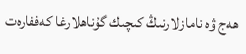ھەج ۋە نامازلارنىڭ كىچىك گۇناھلارغا كەففارەت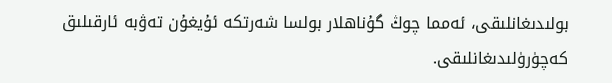بولىدىغانلىقى، ئەمما چوڭ گۇناھلار بولسا شەرتكە ئۇيغۇن تەۋبە ئارقىلىق كەچۈرۈلىدىغانلىقى.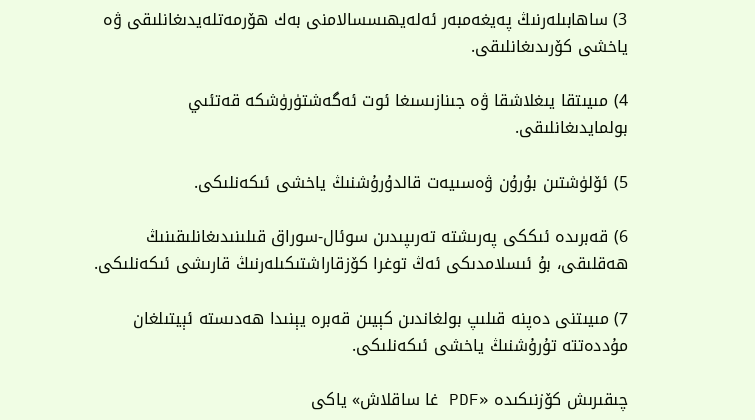3) ساھابىلەرنىڭ پەيغەمبەر ئەلەيھىسسالامنى بەك ھۆرمەتلەيدىغانلىقى ۋە ياخشى كۆرىدىغانلىقى.

4) مىيىتقا يىغلاشقا ۋە جىنازىسىغا ئوت ئەگەشتۈرۈشكە قەتئىي بولمايدىغانلىقى.

5) ئۆلۈشتىن بۇرۇن ۋەسىيەت قالدۇرۇشنىڭ ياخشى ئىكەنلىكى.

6) قەبرىدە ئىككى پەرىشتە تەرىپىدىن سوئال-سوراق قىلىنىدىغانلىقىنىڭ ھەقلىقى، بۇ ئىسلامدىكى ئەڭ توغرا كۆزقاراشتىكىلەرنىڭ قارىشى ئىكەنلىكى.

7) مىيىتنى دەپنە قىلىپ بولغاندىن كېيىن قەبرە يېنىدا ھەدىستە ئېيتىلغان مۇددەتتە تۇرۇشنىڭ ياخشى ئىكەنلىكى.

چىقىرىش كۆزنىكىدە «PDF غا ساقلاش» ياكى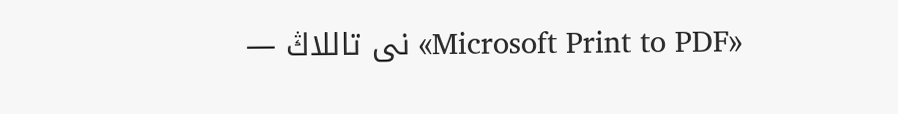«Microsoft Print to PDF» نى تاللاڭ —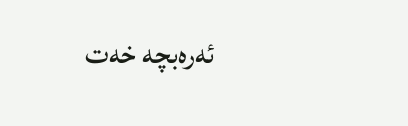ئەرەبچە خەت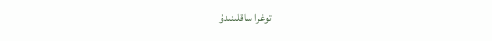توغرا ساقلىنىدۇ